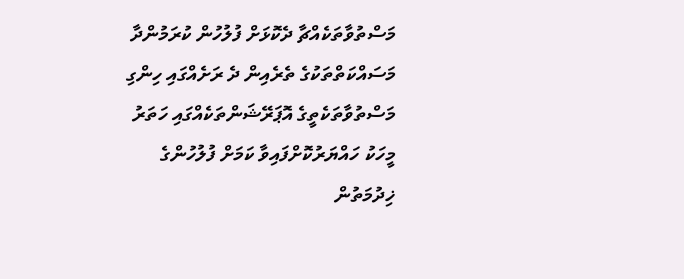މަސްތުވާތަކެއްޗާ ދެކޮޅަށް ފުލުހުން ކުރަމުންދާ މަސައްކަތްތަކުގެ ތެރެއިން ދެ ރަށެއްގައި ހިންގި މަސްތުވާތަކެތީގެ އޮޕަރޭޝަންތަކެއްގައި ހަތަރު މީހަކު ހައްޔަރުކޮށްފައިވާ ކަމަށް ފުލުހުންގެ ޚިދުމަތުން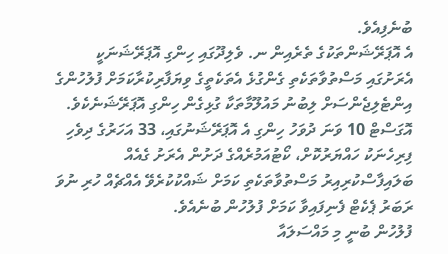ބުނެފިއެވެ.
އެ އޮޕަރޭޝަންތަކުގެ ތެރެއިން ނ. ވެލިދޫގައި ހިންގި އޮޕަރޭޝަނަކީ އެރަށުގައި މަސްތުވާތަކެތި ގެންގުޅެ އެތަކެތީގެ ވިޔަފާރިކުރާކަމަށް ފުލުހުންގެ އިންޓެލިޖެންސަށް ލިބުނު މައުލޫމާތަކާ ގުޅިގެން ހިންގި އޮޕަރޭޝަނެކެވެ. އޮގަސްޓް 10 ވަނަ ދުވަހު ހިންގި އެ އޮޕަރޭޝަނުގައި، 33 އަހަރުގެ ދިވެހި ފިރިހެނަކު ހައްޔަރުކޮށް، ކޯޓުއަމުރެއްގެ ދަށުން އެރަށު ގެއެއް ބަލައިފާސްކުރިއިރު މަސްތުވާތަކެތި ކަމަށް ޝައްކުކުރެވޭ އެއްޗެއް ހުރި ނުވަ ރަބަރު ޕެކެޓް ފެނިފައިވާ ކަމަށް ފުލުހުން ބުނެއެވެ.
ފުލުހުން ބުނީ މި މައްސަލައާ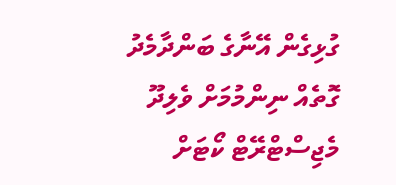ގުޅިގެން އޭނާގެ ބަންދާމެދު ގޮތެއް ނިންމުމަށް ވެލިދޫ މެޖިސްޓްރޭޓް ކޯޓަށް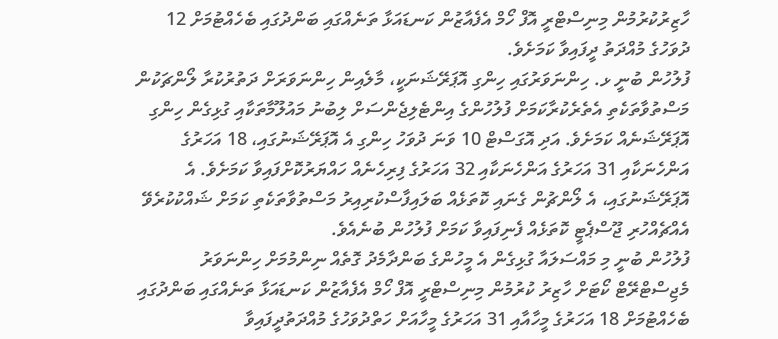ހާޒިރުކުރުމުން މިނިސްޓްރީ އޮފް ހޯމް އެފެއާޒުން ކަނޑައަޅާ ތަނެއްގައި ބަންދުގައި ބެހެއްޓުމަށް 12 ދުވަހުގެ މުއްދަތު ދީފައިވާ ކަމަށެވެ.
ފުލުހުން ބުނީ ޅ. ހިންނަވަރުގައި ހިންގި އޮޕަރޭޝަނަކީ، މާލެއިން ހިންނަވަރަށް ދަތުރުކުރާ ލޯންޗަކުން މަސްތުވާތަކެތި އެތެރެކުރާކަމަށް ފުލުހުންގެ އިންޓެލިޖެންސަށް ލިބުނު މައުލޫމާތަކާއި ގުޅިގެން ހިންގި އޮޕަރޭޝަނެއް ކަމަށެވެ. އަދި އޮގަސްޓް 10 ވަނަ ދުވަހު ހިންގި އެ އޮޕަރޭޝަނުގައި، 18 އަހަރުގެ އަންހެނަކާއި 31 އަހަރުގެ އަންހެނަކާއި 32 އަހަރުގެ ފިރިހެނެއް ހައްޔަރުކޮށްފައިވާ ކަމަށެވެ. އެ އޮޕަރޭޝަނުގައި، އެ ލޯންޗުން ގެނައި ކޮތަޅެއް ބަލައިފާސްކުރިއިރު މަސްތުވާތަކެތި ކަމަށް ޝައްކުކުރެވޭ އެއްޗެއްހުރި ޖޫސްޕެޓީ ކޮތަޅެއް ފެނިފައިވާ ކަމަށް ފުލުހުން ބުނެއެވެ.
ފުލުހުން ބުނީ މި މައްސަލައާ ގުޅިގެން އެ މީހުންގެ ބަންދާމެދު ގޮތެއް ނިންމުމަށް ހިންނަވަރު މެޖިސްޓްރޭޓް ކޯޓަށް ހާޒިރު ކުރުމުން މިނިސްޓްރީ އޮފް ހޯމް އެފެއާޒުން ކަނޑައަޅާ ތަނެއްގައި ބަންދުގައި ބެހެއްޓުމަށް 18 އަހަރުގެ މީހާއާއި 31 އަހަރުގެ މީހާއަށް ހަތްދުވަހުގެ މުއްދަތުދީފައިވާ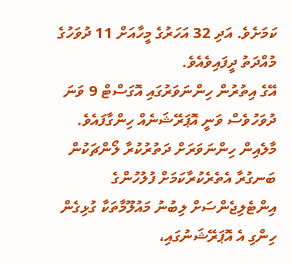ކަމަށެވެ. އަދި 32 އަހަރުގެ މީހާއަށް 11 ދުވަހުގެ މުއްދަތު ދީފައިވެއެވެ.
އޭގެ އިތުރުން ހިންނަވަރުގައި އޮގަސްޓް 9 ވަނަ ދުވަހުވެސް ވަނީ އޮޕަރޭޝަނެއް ހިންގާފައެވެ. މާލެއިން ހިންނަވަރަށް ދަތުރުކުރާ ލޯންޗަކުން ބަނގުރާ އެތެރެކުރާކަމަށް ފުލުހުންގެ އިންޓެލިޖެންސަށް ލިބުނު މައުލޫމާތަކާ ގުޅިގެން ހިންގި އެ އޮޕަރޭޝަނުގައި،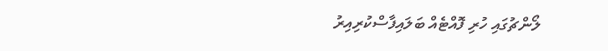ލޯންޗުގައި ހުރި ފޮއްޓެއް ބަލައިފާސްކުރިއިރު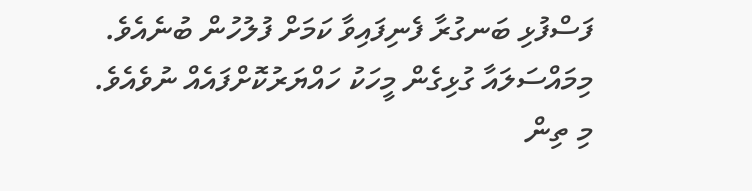ފަސްފުޅި ބަނގުރާ ފެނިފައިވާ ކަމަށް ފުލުހުން ބުނެއެވެ. މިމައްސަލައާ ގުޅިގެން މީހަކު ހައްޔަރުކޮށްފައެއް ނުވެއެވެ.
މި ތިން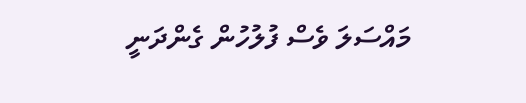މައްސަލަ ވެސް ފުލުހުން ގެންދަނީ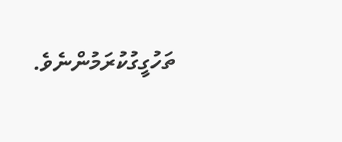ތަހުގީގުކުރަމުންނެވެ.